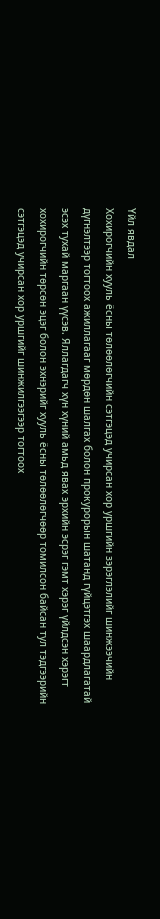Үйл явдал
Хохирогчийн хууль ёсны төлөөлөгчийн сэтгэцэд учирсан хор уршгийн зэрэглэлийг шинжээчийн дүгнэлтээр тогтоох ажиллагааг мөрдөн шалгах болон прокурорын шатанд гүйцэтгэх шаардлагатай эсэх тухай маргаан үүсэв. Яллагдагч хүн хүний амьд явах эрхийн эсрэг гэмт хэрэг үйлдсэн хэрэгт хохирогчийн төрсөн эцэг болон эхнэрийг хууль ёсны төлөөлөгчөөр томилсон байсан тул тэдгээрийн сэтгэцэд учирсан хор уршгийг шинжилгээгээр тогтоох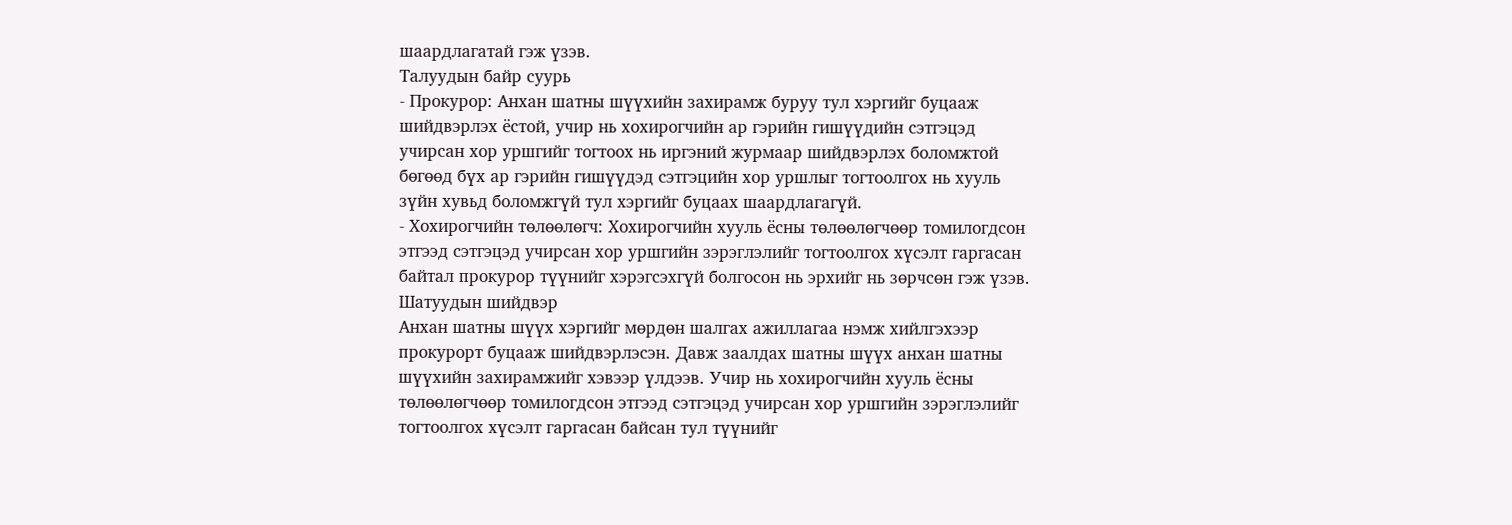шаардлагатай гэж үзэв.
Талуудын байр суурь
- Прокурор: Анхан шатны шүүхийн захирамж буруу тул хэргийг буцааж шийдвэрлэх ёстой, учир нь хохирогчийн ар гэрийн гишүүдийн сэтгэцэд учирсан хор уршгийг тогтоох нь иргэний журмаар шийдвэрлэх боломжтой бөгөөд бүх ар гэрийн гишүүдэд сэтгэцийн хор уршлыг тогтоолгох нь хууль зүйн хувьд боломжгүй тул хэргийг буцаах шаардлагагүй.
- Хохирогчийн төлөөлөгч: Хохирогчийн хууль ёсны төлөөлөгчөөр томилогдсон этгээд сэтгэцэд учирсан хор уршгийн зэрэглэлийг тогтоолгох хүсэлт гаргасан байтал прокурор түүнийг хэрэгсэхгүй болгосон нь эрхийг нь зөрчсөн гэж үзэв.
Шатуудын шийдвэр
Анхан шатны шүүх хэргийг мөрдөн шалгах ажиллагаа нэмж хийлгэхээр прокурорт буцааж шийдвэрлэсэн. Давж заалдах шатны шүүх анхан шатны шүүхийн захирамжийг хэвээр үлдээв. Учир нь хохирогчийн хууль ёсны төлөөлөгчөөр томилогдсон этгээд сэтгэцэд учирсан хор уршгийн зэрэглэлийг тогтоолгох хүсэлт гаргасан байсан тул түүнийг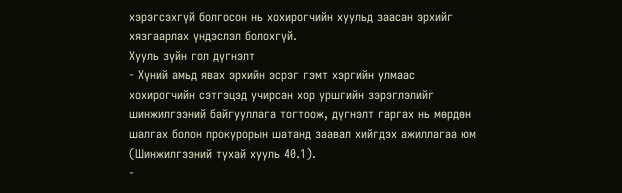хэрэгсэхгүй болгосон нь хохирогчийн хуульд заасан эрхийг хязгаарлах үндэслэл болохгүй.
Хууль зүйн гол дүгнэлт
- Хүний амьд явах эрхийн эсрэг гэмт хэргийн улмаас хохирогчийн сэтгэцэд учирсан хор уршгийн зэрэглэлийг шинжилгээний байгууллага тогтоож, дүгнэлт гаргах нь мөрдөн шалгах болон прокурорын шатанд заавал хийгдэх ажиллагаа юм (Шинжилгээний тухай хууль 40.1).
-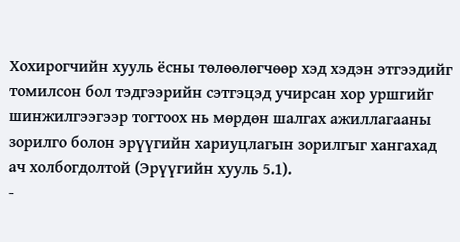Хохирогчийн хууль ёсны төлөөлөгчөөр хэд хэдэн этгээдийг томилсон бол тэдгээрийн сэтгэцэд учирсан хор уршгийг шинжилгээгээр тогтоох нь мөрдөн шалгах ажиллагааны зорилго болон эрүүгийн хариуцлагын зорилгыг хангахад ач холбогдолтой (Эрүүгийн хууль 5.1).
-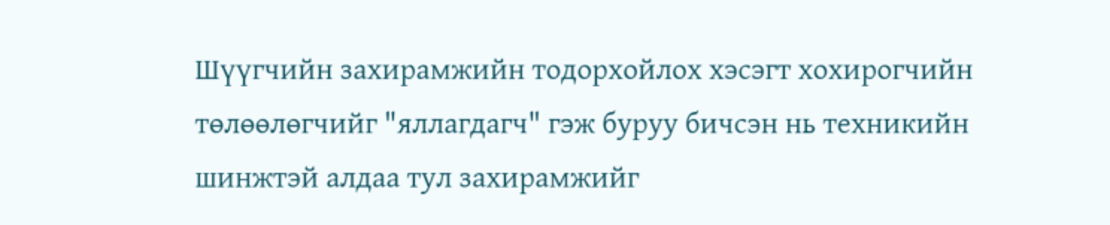Шүүгчийн захирамжийн тодорхойлох хэсэгт хохирогчийн төлөөлөгчийг "яллагдагч" гэж буруу бичсэн нь техникийн шинжтэй алдаа тул захирамжийг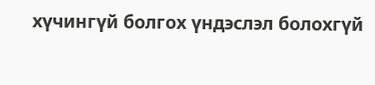хүчингүй болгох үндэслэл болохгүй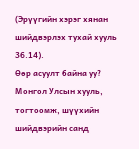(Эрүүгийн хэрэг хянан шийдвэрлэх тухай хууль 36.14).
Өөр асуулт байна уу?
Монгол Улсын хууль, тогтоомж, шүүхийн шийдвэрийн санд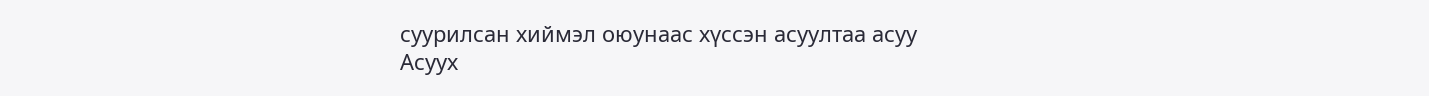суурилсан хиймэл оюунаас хүссэн асуултаа асуу
Асуух